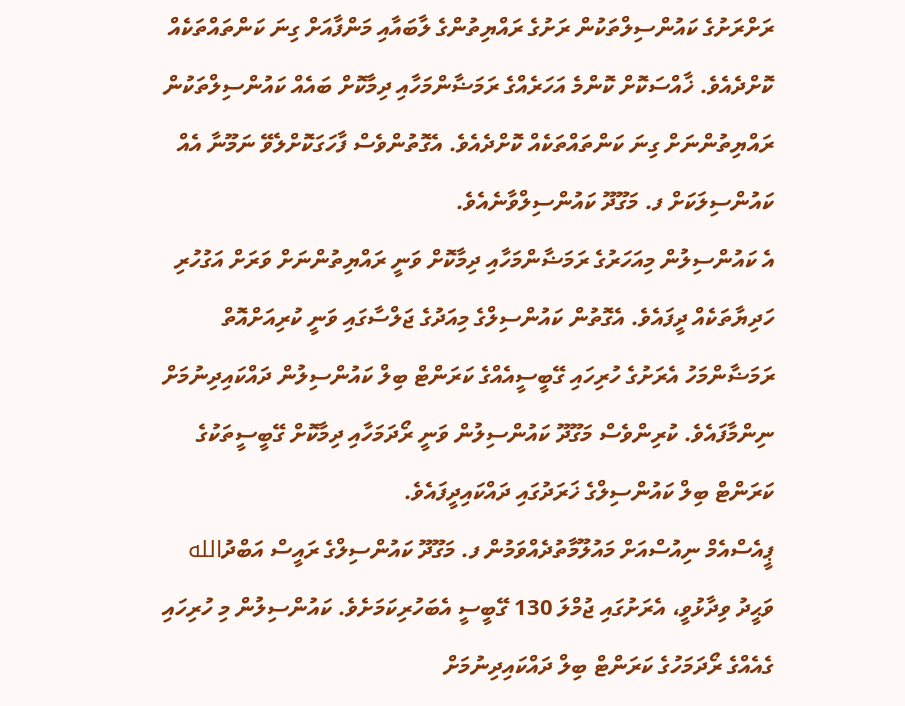ރަށްރަށުގެ ކައުންސިލްތަކުން ރަށުގެ ރައްޔިތުންގެ ލާބައާއި މަންފާއަށް ގިނަ ކަންތައްތަކެއް ކޮށްދެއެވެ. ޚާއްސަކޮށް ކޮންމެ އަހަރެއްގެ ރަމަޟާންމަހާއި ދިމާކޮށް ބައެއް ކައުންސިލްތަކުން ރައްޔިތުންނަށް ގިނަ ކަންތައްތަކެއް ކޮށްދެއެވެ. އެގޮތުންވެސް ފާހަގަކޮށްލެވޭ ނަމޫނާ އެއް ކައުންސިލަކަށް ފ. މަގޫދޫ ކައުންސިލްވާނެއެވެ.
އެ ކައުންސިލުން މިއަހަރުގެ ރަމަޟާންމަހާއި ދިމާކޮށް ވަނީ ރައްޔިތުންނަށް ވަރަށް އަގުހުރި ހަދިޔާތަކެއް ދީފައެވެ. އެގޮތުން ކައުންސިލްގެ މިއަދުގެ ޖަލްސާގައި ވަނީ ކުރިއަށްއޮތް ރަމަޟާންމަހު އެރަށުގެ ހުރިހައި ގޭބީސީއެއްގެ ކަރަންޓް ބިލް ކައުންސިލުން ދައްކައިދިނުމަށް ނިންމާފައެވެ. ކުރިންވެސް މަގޫދޫ ކައުންސިލުން ވަނީ ރޯދަމަހާއި ދިމާކޮށް ގޭބީސީތަކުގެ ކަރަންޓް ބިލް ކައުންސިލްގެ ޚަރަދުގައި ދައްކައިދީފައެވެ.
ޕީއެސްއެމް ނިއުސްއަށް މައުލޫމާތުދެއްވަމުން ފ. މަގޫދޫ ކައުންސިލްގެ ރައީސް އަބްދުالله ވަޙީދު ވިދާޅުވީ، އެރަށުގައި ޖުމްލަ 130 ގޭބީސީ އެބަހުރިކަމަށެވެ. ކައުންސިލުން މި ހުރިހައި ގެއެއްގެ ރޯދަމަހުގެ ކަރަންޓް ބިލް ދައްކައިދިނުމަށް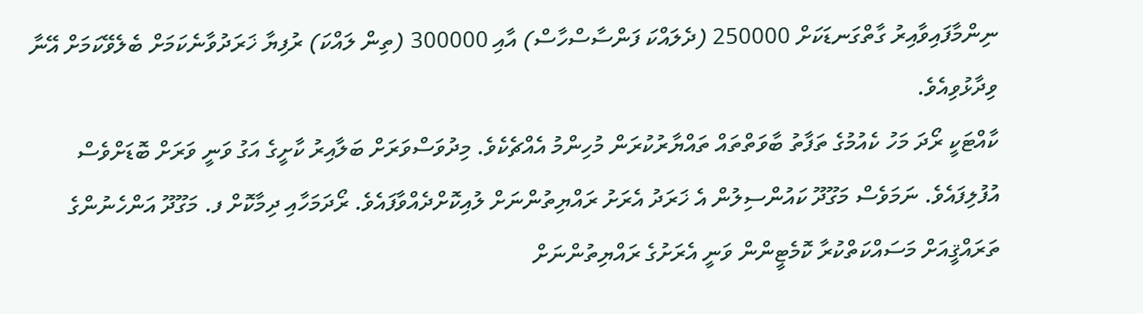ނިންމާފައިވާއިރު ގާތްގަނޑަކަށް 250000 (ދެލައްކަ ފަންސާސްހާސް) އާއި 300000 (ތިން ލައްކަ) ރުފިޔާ ޚަރަދުވާނެކަމަށް ބެލެވޭކަމަށް އޭނާ ވިދާޅުވިއެވެ.
ކާއްޓަކީ ރޯދަ މަހު ކެއުމުގެ ތަފާތު ބާވަތްތައް ތައްޔާރުކުރަން މުހިންމު އެއްޗެކެވެ. މިދުވަސްވަރަށް ބަލާއިރު ކާށީގެ އަގު ވަނީ ވަރަށް ބޮޑަށްވެސް އުފުލިފައެވެ. ނަމަވެސް މަގޫދޫ ކައުންސިލުން އެ ޚަރަދު އެރަށު ރައްޔިތުންނަށް ލުއިކޮށްދެއްވާފައެވެ. ރޯދަމަހާއި ދިމާކޮށް ފ. މަގޫދޫ އަންހެނުންގެ ތަރައްޤީއަށް މަސައްކަތްކުރާ ކޮމެޓީންން ވަނީ އެރަށުގެ ރައްޔިތުންނަށް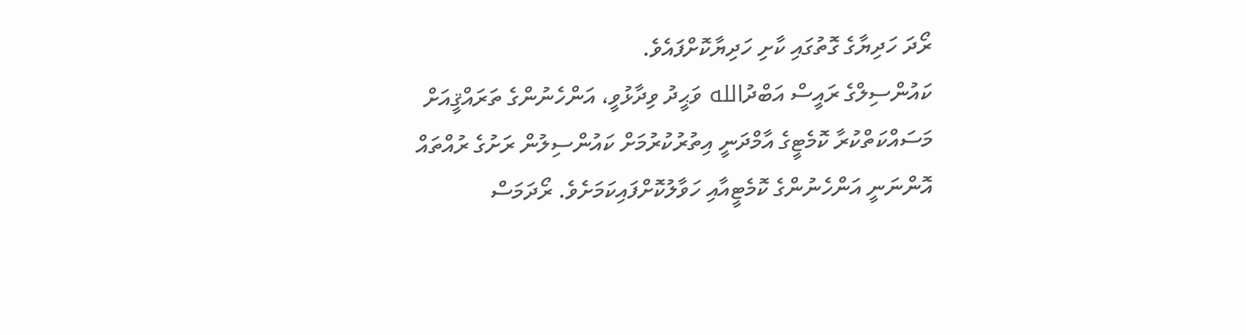ރޯދަ ހަދިޔާގެ ގޮތުގައި ކާށި ހަދިޔާކޮށްފައެވެ.
ކައުންސިލްގެ ރައީސް އަބްދުالله ވަޙީދު ވިދާޅުވީ، އަންހެނުންގެ ތަރައްޤީއަށް މަސައްކަތްކުރާ ކޮމެޓީގެ އާމްދަނީ އިތުރުކުރުމަށް ކައުންސިލުން ރަށުގެ ރުއްތައް އޮންނަނީ އަންހެނުންގެ ކޮމެޓީއާއި ހަވާލުކޮށްފައިކަމަށެވެ. ރޯދަމަސް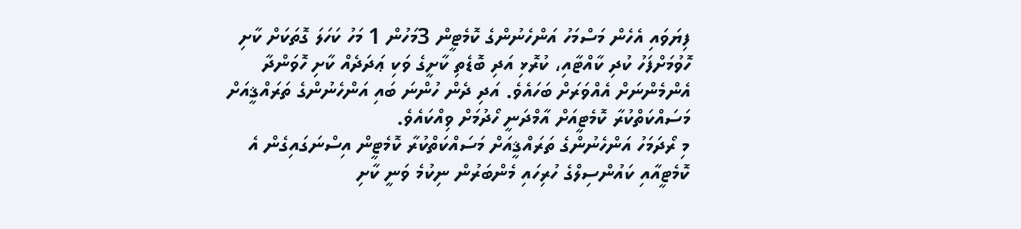ފިޔަވައި އެހެން މަސްމަހު އަންހެނުންގެ ކޮމެޓީން 3މަހުން 1 މަހު ކަހަލަ ގޮތަކަށް ކާށި ހޮވުމަށްފަހު ކުދި ކާއްޓާއި، ކުރޮޅި އަދި ބޮޑެތި ކާށީގެ ވަކި ޢަދަދެއް ކާށި ހޮވަންދާ އެންމެންނަށް އެއްވަރަށް ބަހައެވެ. އަދި ދެން ހުންނަ ބައި އަންހެނުންގެ ތަރައްޤީއަށް މަސައްކަތްކުރާ ކޮމެޓީއަށް އާމްދަނީ ހޯދުމަށް ވިއްކައެވެ.
މި ރޯދަމަހު އަންހެނުންގެ ތަރައްޤީއަށް މަސައްކަތްކުރާ ކޮމެޓީން އިސްނަގައިގެން އެ ކޮމެޓީއާއި ކައުންސިލްގެ ހުރިހައި މެންބަރުން ނިކުމެ ވަނީ ކާށި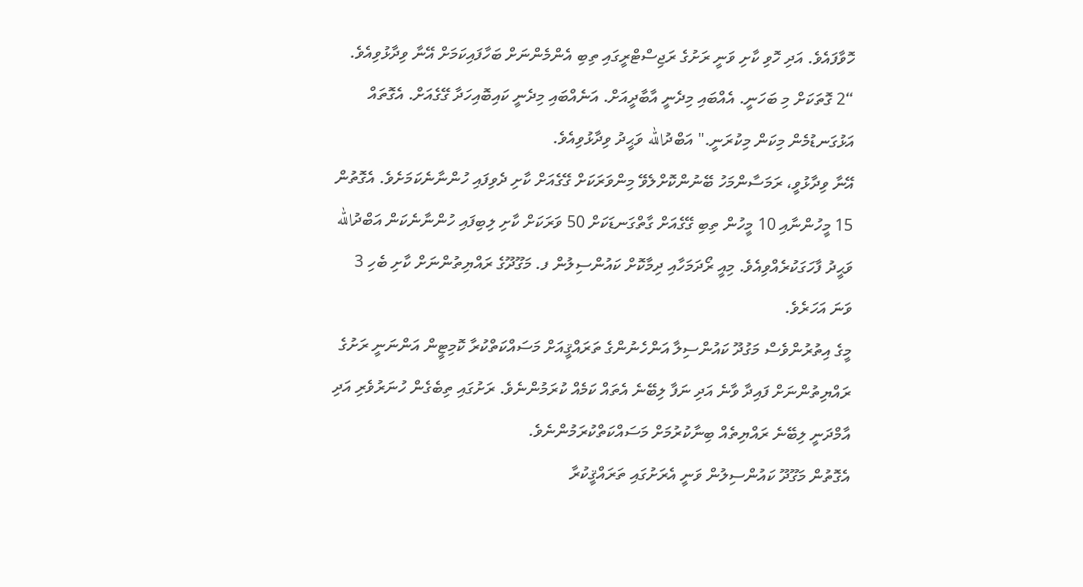ހޮވާފައެވެ. އަދި ހޮވި ކާށި ވަނީ ރަށުގެ ރަޖިސްޓްރީގައި ތިބި އެންމެންނަށް ބަހާފައިކަމަށް އޭނާ ވިދާޅުވިއެވެ.
“2 ގޮތަކަށް މި ބަހަނީ. އެއްބައި މިދެނީ އާބާދީއަށް. އަނެއްބައި މިދެނީ ކައިބޮއިހަދާ ގޭގެއަށް. އެގޮތައް އަޅުގަނޑުމެން މިކަން މިކުރަނީ." އަބްދުالله ވަޙީދު ވިދާޅުވިއެވެ.
އޭނާ ވިދާޅުވީ، ރަމަސާންމަހު ބޭނުންކޮށްލެވޭ މިންވަރަކަށް ގޭގެއަށް ކާށި ދެވިފައި ހުންނާނެކަމަށެވެ. އެގޮތުން 15 މީހުންނާއި 10 މީހުން ތިބި ގޭގެއަށް ގާތްގަނޑަކަށް 50 ވަރަކަށް ކާށި ލިބިފައި ހުންނާނެކަން އަބްދުالله ވަޙީދު ފާހަގަކުރެއްވިއެވެ. މިއީ ރޯދަމަހާއި ދިމާކޮށް ކައުންސިލުން ފ. މަގޫދޫގެ ރައްޔިތުންނަށް ކާށި ބެހި 3 ވަނަ އަހަރެވެ.
މީގެ އިތުރުންވެސް މަގުދޫ ކައުންސިލާ އަންހެނުންގެ ތަރައްޤީއަށް މަސައްކަތްކުރާ ކޮމިޓީން އަންނަނީ ރަށުގެ ރައްޔިތުންނަށް ފައިދާ ވާނެ އަދި ނަފާ ލިބޭނެ އެތައް ކަމެއް ކުރަމުންނެވެ. ރަށުގައި ތިބެގެން ހުނަރުވެރި އަދި އާމްދަނީ ލިބޭނެ ރައްޔިތެއް ބިނާކުރުމަށް މަސައްކަތްކުރަމުންނެވެ.
އެގޮތުން މަގޫދޫ ކައުންސިލުން ވަނީ އެރަށުގައި ތަރައްޤީކުރާ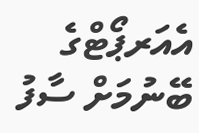އެއަރޕޯޓްގެ ބޭނުމަށް ސާފު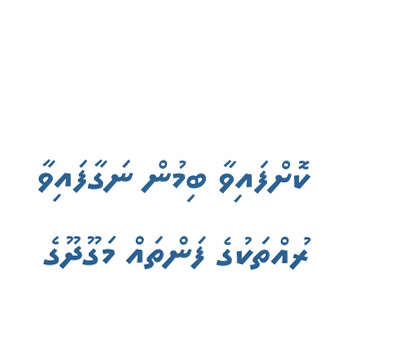ކޮށްފައިވާ ބިމުން ނަގާފައިވާ ރުއްތަކުގެ ފަންތައް މަގޫދޫގެ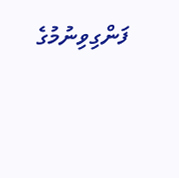ފަންގިވިނުމުގެ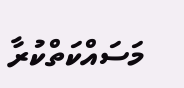މަސައްކަތްކުރާ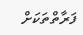ފަރާތްތަކަށް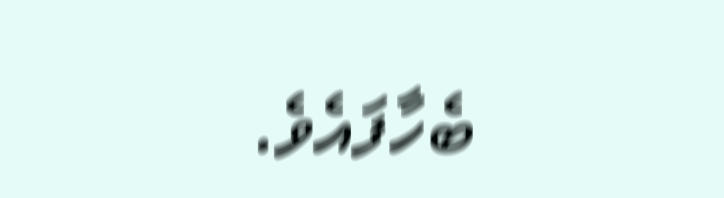ބެހާފައެވެ.